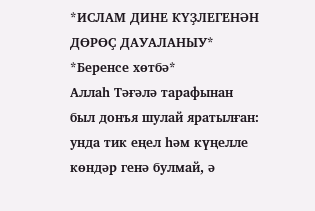*ИСЛАМ ДИНЕ КҮҘЛЕГЕНӘН ДӨРӨҪ ДАУАЛАНЫУ*
*Беренсе хөтбә*
Аллаһ Тәғәлә тарафынан был донъя шулай яратылған: унда тик еңел һәм күңелле көндәр генә булмай, ә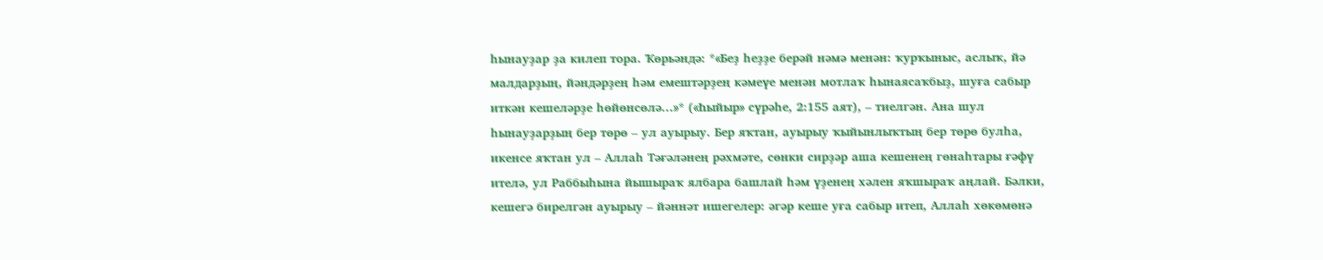һынауҙар ҙа килеп тора. Ҡөрьәндә: *«Беҙ һеҙҙе берәй нәмә менән: ҡурҡыныс, аслыҡ, йә малдарҙың, йәндәрҙең һәм емештәрҙең кәмеүе менән мотлаҡ һынаясаҡбыҙ, шуға сабыр иткән кешеләрҙе һөйөнсөлә...»* («Һыйыр» сүрәһе, 2:155 аят), – тиелгән. Ана шул һынауҙарҙың бер төрө – ул ауырыу. Бер яҡтан, ауырыу ҡыйынлыҡтың бер төрө булһа, икенсе яҡтан ул – Аллаһ Тәғәләнең рәхмәте, сөнки сирҙәр аша кешенең гөнаһтары ғәфү ителә, ул Раббыһына йышыраҡ ялбара башлай һәм үҙенең хәлен яҡшыраҡ аңлай. Бәлки, кешегә бирелгән ауырыу – йәннәт ишегелер: әгәр кеше уға сабыр итеп, Аллаһ хөкөмөнә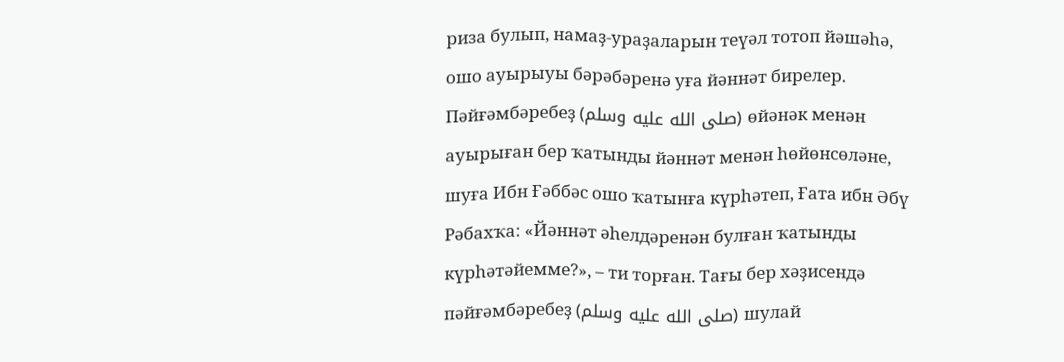риза булып, намаҙ-ураҙаларын теүәл тотоп йәшәһә, ошо ауырыуы бәрәбәренә уға йәннәт бирелер. Пәйғәмбәребеҙ (صلى الله عليه وسلم) өйәнәк менән ауырыған бер ҡатынды йәннәт менән һөйөнсөләне, шуға Ибн Ғәббәс ошо ҡатынға күрһәтеп, Ғата ибн Әбү Рәбахҡа: «Йәннәт әһелдәренән булған ҡатынды күрһәтәйемме?», – ти торған. Тағы бер хәҙисендә пәйғәмбәребеҙ (صلى الله عليه وسلم) шулай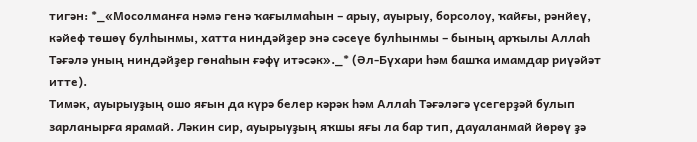тигән: *_«Мосолманға нәмә генә ҡағылмаһын – арыу, ауырыу, борсолоу, ҡайғы, рәнйеү, кәйеф төшөү булһынмы, хатта ниндәйҙер энә сәсеүе булһынмы – бының арҡылы Аллаһ Тәғәлә уның ниндәйҙер гөнаһын ғәфү итәсәк»._* (Әл-Бүхари һәм башҡа имамдар риүәйәт итте).
Тимәк, ауырыуҙың ошо яғын да күрә белер кәрәк һәм Аллаһ Тәғәләгә үсегерҙәй булып зарланырға ярамай. Ләкин сир, ауырыуҙың яҡшы яғы ла бар тип, дауаланмай йөрөү ҙә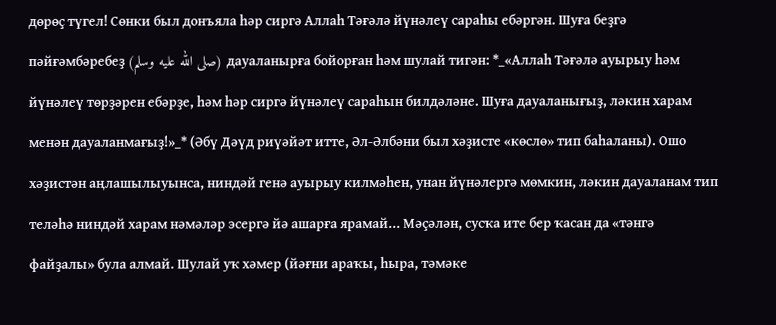дөрөҫ түгел! Сөнки был донъяла һәр сиргә Аллаһ Тәғәлә йүнәлеү сараһы ебәргән. Шуға беҙгә пәйғәмбәребеҙ (صلى الله عليه وسلم) дауаланырға бойорған һәм шулай тигән: *_«Аллаһ Тәғәлә ауырыу һәм йүнәлеү төрҙәрен ебәрҙе, һәм һәр сиргә йүнәлеү сараһын билдәләне. Шуға дауаланығыҙ, ләкин харам менән дауаланмағыҙ!»_* (Әбү Дәүд риүәйәт итте, Әл-Әлбәни был хәҙисте «көслө» тип баһаланы). Ошо хәҙистән аңлашылыуынса, ниндәй генә ауырыу килмәһен, унан йүнәлергә мөмкин, ләкин дауаланам тип теләһә ниндәй харам нәмәләр эсергә йә ашарға ярамай... Мәҫәлән, сусҡа ите бер ҡасан да «тәнгә файҙалы» була алмай. Шулай уҡ хәмер (йәғни араҡы, һыра, тәмәке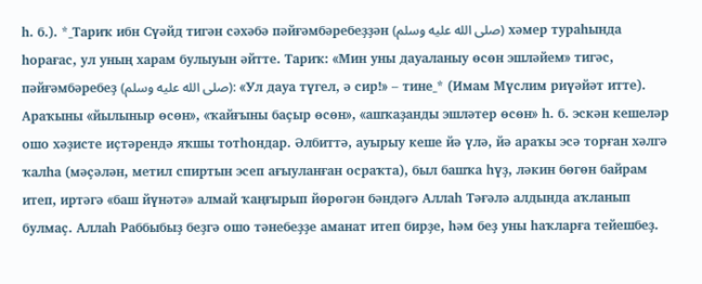һ. б.). *_Тариҡ ибн Сүәйд тигән сәхәбә пәйғәмбәребеҙҙән (صلى الله عليه وسلم) хәмер тураһында һорағас, ул уның харам булыуын әйтте. Тариҡ: «Мин уны дауаланыу өсөн эшләйем» тигәс, пәйғәмбәребеҙ (صلى الله عليه وسلم): «Ул дауа түгел, ә сир!» – тине_* (Имам Мүслим риүәйәт итте). Араҡыны «йылыныр өсөн», «ҡайғыны баҫыр өсөн», «ашҡаҙанды эшләтер өсөн» һ. б. эскән кешеләр ошо хәҙисте иҫтәрендә яҡшы тотһондар. Әлбиттә, ауырыу кеше йә үлә, йә араҡы эсә торған хәлгә ҡалһа (мәҫәлән, метил спиртын эсеп ағыуланған осраҡта), был башҡа һүҙ, ләкин бөгөн байрам итеп, иртәгә «баш йүнәтә» алмай ҡаңғырып йөрөгән бәндәгә Аллаһ Тәғәлә алдында аҡланып булмаҫ. Аллаһ Раббыбыҙ беҙгә ошо тәнебеҙҙе аманат итеп бирҙе, һәм беҙ уны һаҡларға тейешбеҙ.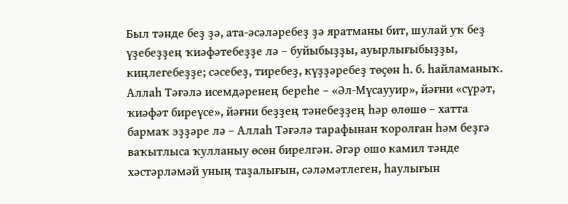Был тәнде беҙ ҙә, ата-әсәләребеҙ ҙә яратманы бит, шулай уҡ беҙ үҙебеҙҙең ҡиәфәтебеҙҙе лә – буйыбыҙҙы, ауырлығыбыҙҙы, киңлегебеҙҙе; сәсебеҙ, тиребеҙ, күҙҙәребеҙ төҫөн һ. б. һайламаныҡ. Аллаһ Тәғәлә исемдәренең береһе – «Әл-Мүсаууир», йәғни «сүрәт, ҡиәфәт биреүсе», йәғни беҙҙең тәнебеҙҙең һәр өлөшө – хатта бармаҡ эҙҙәре лә – Аллаһ Тәғәлә тарафынан ҡоролған һәм беҙгә ваҡытлыса ҡулланыу өсөн бирелгән. Әгәр ошо камил тәнде хәстәрләмәй уның таҙалығын, сәләмәтлеген, һаулығын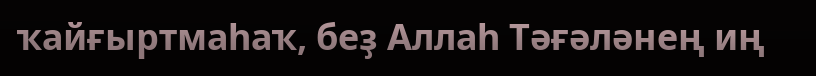ҡайғыртмаһаҡ, беҙ Аллаһ Тәғәләнең иң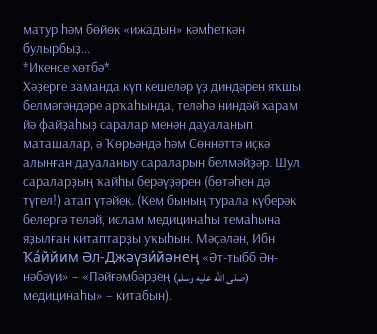матур һәм бөйөк «ижадын» кәмһеткән булырбыҙ...
*Икенсе хөтбә*
Хәҙерге заманда күп кешеләр үҙ диндәрен яҡшы белмәгәндәре арҡаһында, теләһә ниндәй харам йә файҙаһыҙ саралар менән дауаланып маташалар, ә Ҡөрьәндә һәм Сөннәттә иҫкә алынған дауаланыу сараларын белмәйҙәр. Шул сараларҙың ҡайһы берәүҙәрен (бөтәһен дә түгел!) атап үтәйек. (Кем бының турала күберәк белергә теләй, ислам медицинаһы темаһына яҙылған китаптарҙы уҡыһын. Мәҫәлән, Ибн Ҡа́ййим Әл-Джәүзи́йәнең «Әт-тыбб Ән-нәбәүи» – «Пәйғәмбәрҙең (صلى الله عليه وسلم) медицинаһы» – китабын).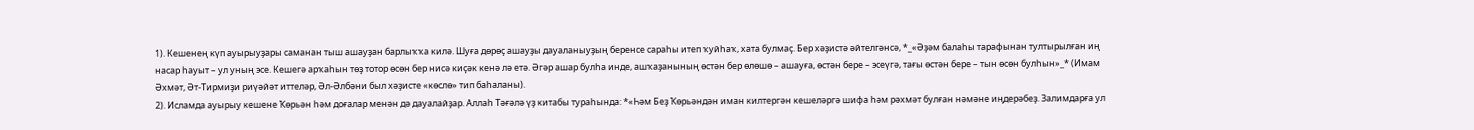1). Кешенең күп ауырыуҙары саманан тыш ашауҙан барлыҡҡа килә. Шуға дөрөҫ ашауҙы дауаланыуҙың беренсе сараһы итеп ҡуйһаҡ, хата булмаҫ. Бер хәҙистә әйтелгәнсә, *_«Әҙәм балаһы тарафынан тултырылған иң насар һауыт – ул уның эсе. Кешегә арҡаһын төҙ тотор өсөн бер нисә киҫәк кенә лә етә. Әгәр ашар булһа инде, ашҡаҙанының өстән бер өлөшө – ашауға, өстән бере – эсеүгә, тағы өстән бере – тын өсөн булһын»_* (Имам Әхмәт, Әт-Тирмиҙи риүәйәт иттеләр, Әл-Әлбәни был хәҙисте «көслө» тип баһаланы).
2). Исламда ауырыу кешене Ҡөрьән һәм доғалар менән дә дауалайҙар. Аллаһ Тәғәлә үҙ китабы тураһында: *«Һәм Беҙ Ҡөрьәндән иман килтергән кешеләргә шифа һәм рәхмәт булған нәмәне иңдерәбеҙ. Залимдарға ул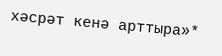хәсрәт кенә арттыра»*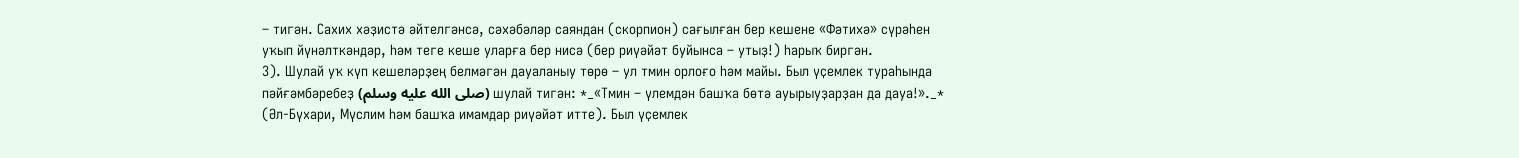– тигән. Сахих хәҙистә әйтелгәнсә, сәхәбәләр саяндан (скорпион) сағылған бер кешене «Фәтихә» сүрәһен уҡып йүнәлткәндәр, һәм теге кеше уларға бер нисә (бер риүәйәт буйынса – утыҙ!) һарыҡ биргән.
3). Шулай уҡ күп кешеләрҙең белмәгән дауаланыу төрө – ул тмин орлоғо һәм майы. Был үҫемлек тураһында пәйғәмбәребеҙ (صلى الله عليه وسلم) шулай тигән: *_«Тмин – үлемдән башҡа бөтә ауырыуҙарҙан да дауа!»._* (Әл-Бүхари, Мүслим һәм башҡа имамдар риүәйәт итте). Был үҫемлек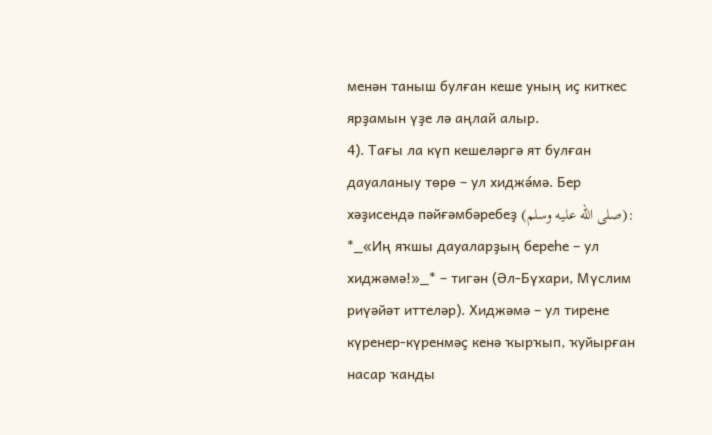менән таныш булған кеше уның иҫ киткес ярҙамын үҙе лә аңлай алыр.
4). Тағы ла күп кешеләргә ят булған дауаланыу төрө – ул хиджә́мә. Бер хәҙисендә пәйғәмбәребеҙ (صلى الله عليه وسلم): *_«Иң яҡшы дауаларҙың береһе – ул хиджәмә!»_* – тигән (Әл-Бүхари, Мүслим риүәйәт иттеләр). Хиджәмә – ул тирене күренер-күренмәҫ кенә ҡырҡып, ҡуйырған насар ҡанды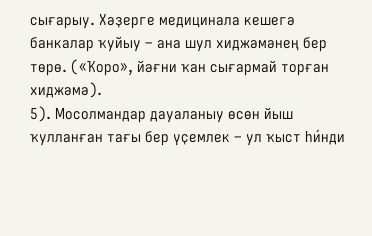сығарыу. Хәҙерге медицинала кешегә банкалар ҡуйыу – ана шул хиджәмәнең бер төрө. («Ҡоро», йәғни ҡан сығармай торған хиджәмә).
5). Мосолмандар дауаланыу өсөн йыш ҡулланған тағы бер үҫемлек – ул ҡыст һи́нди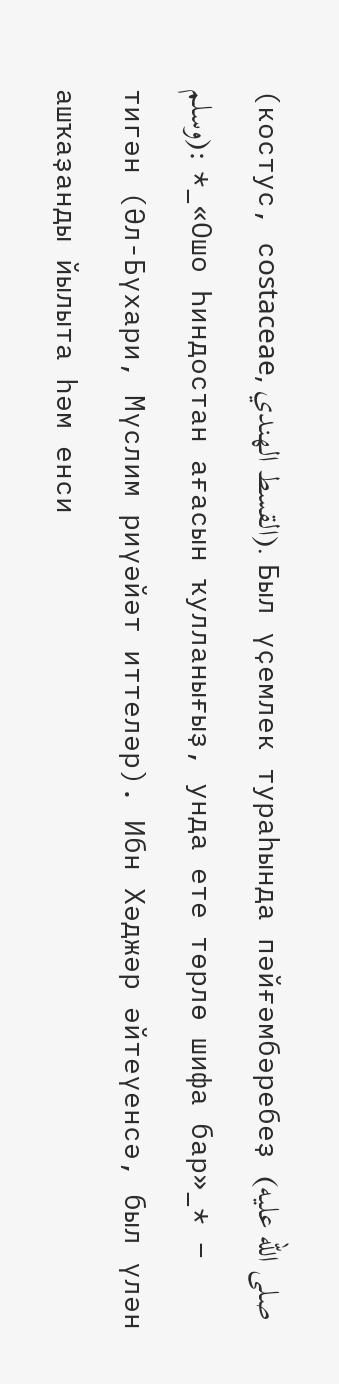(костус, сostaceae, القسط الهندي). Был үҫемлек тураһында пәйғәмбәребеҙ (صلى الله عليه وسلم): *_«Ошо Һиндостан ағасын ҡулланығыҙ, унда ете төрлө шифа бар»_* – тигән (Әл-Бүхари, Мүслим риүәйәт иттеләр). Ибн Хәджәр әйтеүенсә, был үлән ашҡаҙанды йылыта һәм енси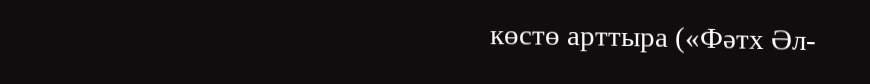көстө арттыра («Фәтх Әл-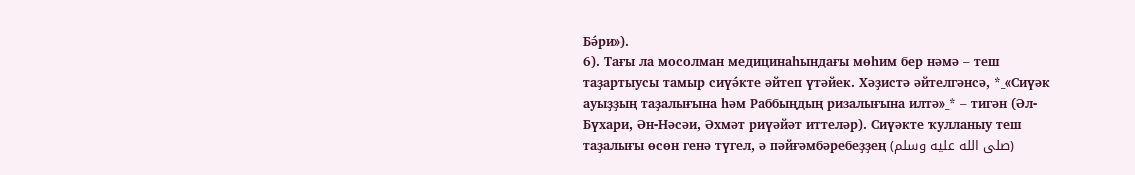Бә́ри»).
6). Тағы ла мосолман медицинаһындағы мөһим бер нәмә – теш таҙартыусы тамыр сиүә́кте әйтеп үтәйек. Хәҙистә әйтелгәнсә, *_«Сиүәк ауыҙҙың таҙалығына һәм Раббыңдың ризалығына илтә»_* – тигән (Әл-Бүхари, Ән-Нәсәи, Әхмәт риүәйәт иттеләр). Сиүәкте ҡулланыу теш таҙалығы өсөн генә түгел, ә пәйғәмбәребеҙҙең (صلى الله عليه وسلم)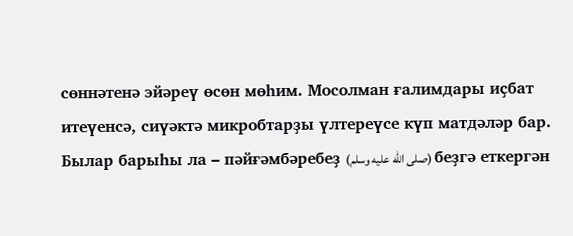сөннәтенә эйәреү өсөн мөһим. Мосолман ғалимдары иҫбат итеүенсә, сиүәктә микробтарҙы үлтереүсе күп матдәләр бар. Былар барыһы ла – пәйғәмбәребеҙ (صلى الله عليه وسلم) беҙгә еткергән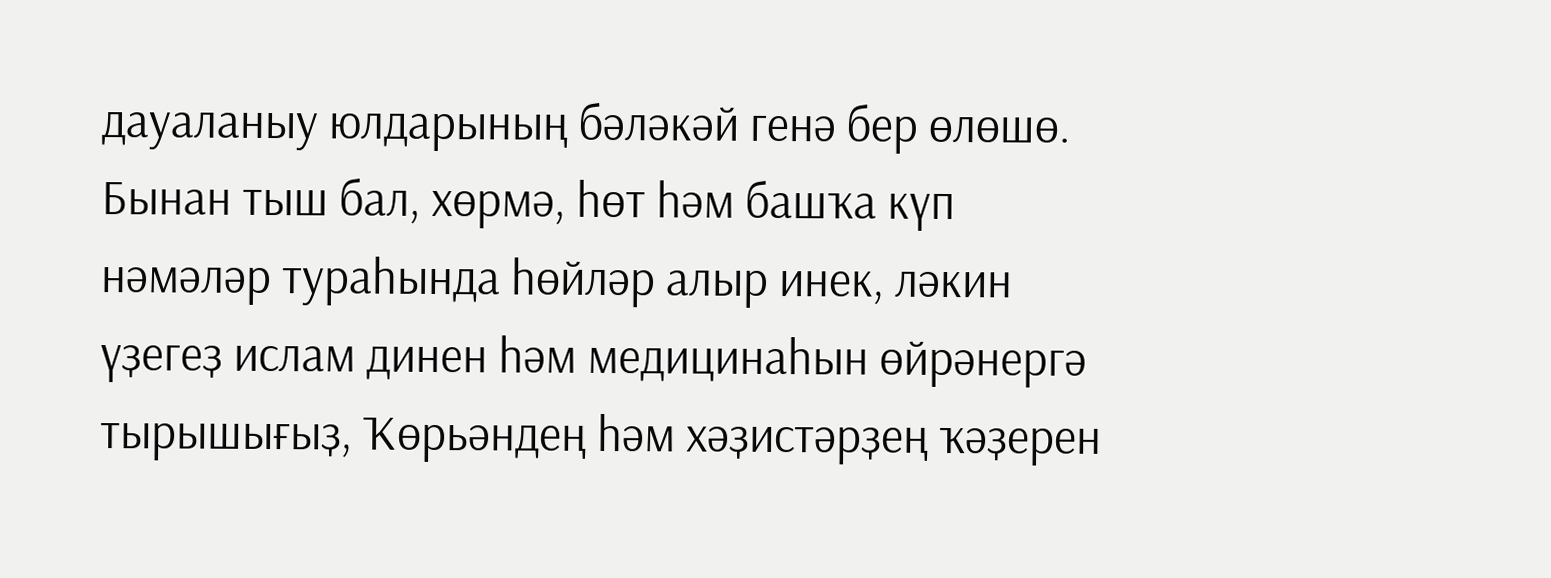дауаланыу юлдарының бәләкәй генә бер өлөшө. Бынан тыш бал, хөрмә, һөт һәм башҡа күп нәмәләр тураһында һөйләр алыр инек, ләкин үҙегеҙ ислам динен һәм медицинаһын өйрәнергә тырышығыҙ, Ҡөрьәндең һәм хәҙистәрҙең ҡәҙерен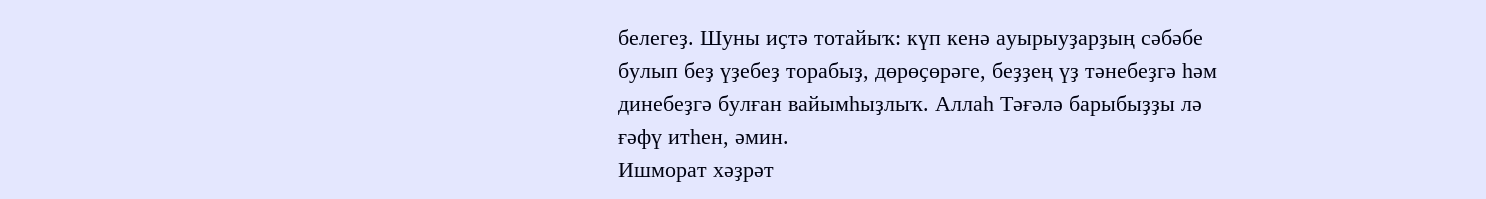белегеҙ. Шуны иҫтә тотайыҡ: күп кенә ауырыуҙарҙың сәбәбе булып беҙ үҙебеҙ торабыҙ, дөрөҫөрәге, беҙҙең үҙ тәнебеҙгә һәм динебеҙгә булған вайымһыҙлыҡ. Аллаһ Тәғәлә барыбыҙҙы лә ғәфү итһен, әмин.
Ишморат хәҙрәт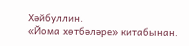Хәйбуллин.
«Йома хөтбәләре» китабынан.